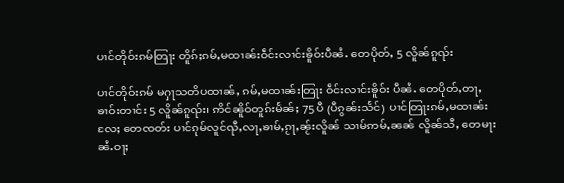ပၢင်တိုဝ်းၵမ်တြႃး တိူၵ်ႈၵမ်ႇမထၢၼ်းဝဵင်းလၢင်းၶိူဝ်းပီၼႆႉ တေပိုတ်ႇ 5 လိူၼ်ၵူၺ်း

ပၢင်တိုဝ်းၵမ် မႁႃသတိပထၢၼ်ႇ ၵမ်ႇမထၢၼ်းတြႃး ဝဵင်းလၢင်းၶိူဝ်း ပီၼႆႉ တေပိုတ်ႇတႃႇၶၢဝ်းတၢင်း 5 လိူၼ်ၵူၺ်း၊ ဢိင်ၼိူဝ်တူၵ်းမႅၼ်ႈ 75 ပီ (ပီၵွၼ်းသႅင်)  ပၢင်တြႃးၵမ်ႇမထၢၼ်းလႄႈ တေၸတ်း ပၢင်ၵုမ်လူင်ၺီႇလႃႇၶၢမ်ႇၵႂႃႇၼႂ်းလိူၼ် သၢမ်ဢမ်ႇၼၼ် လိူၼ်သီႇ တေမႃးၼႆႉဝႃႈ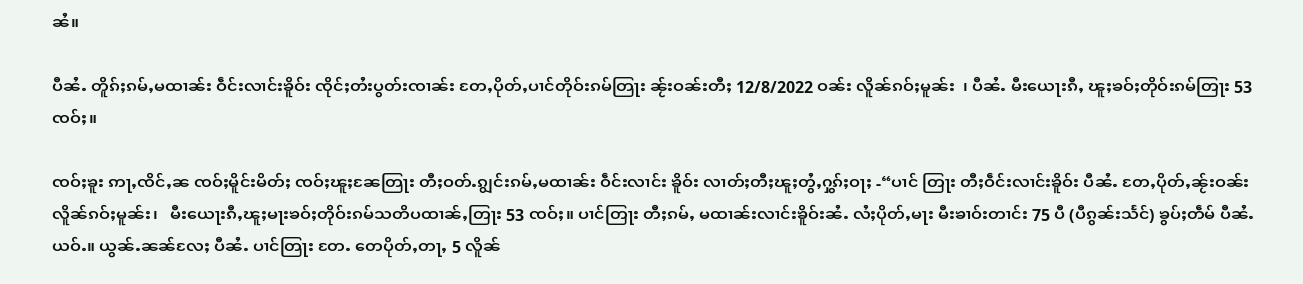ၼႆ။

ပီၼႆႉ တိူၵ်ႈၵမ်ႇမထၢၼ်း ဝဵင်းလၢင်းၶိူဝ်း ၸိုင်ႈတႆးပွတ်းၸၢၼ်း တႄႇပိုတ်ႇပၢင်တိုဝ်းၵမ်တြႃး ၼႂ်းဝၼ်းတီႈ 12/8/2022 ဝၼ်း လိူၼ်ၵဝ်ႈမူၼ်း  ၊ ပီၼႆႉ မီးယေႃးၵီႇ ၽူႈၶဝ်ႈတိုဝ်းၵမ်တြႃး 53 ၸဝ်ႈ။

ၸဝ်ႈၶူး ဢႃႇၸိင်ႇၼ ၸဝ်ႈမိူင်းမိတ်ႈ ၸဝ်ႈၽူႈၼႄတြႃး တီႈဝတ်ႉၵျွင်းၵမ်ႇမထၢၼ်း ဝဵင်းလၢင်း ၶိူဝ်း လၢတ်ႈတီႈၽူႈတွႆႇႁွၵ်ႈဝႃႈ -“ပၢင် တြႃး တီႈဝဵင်းလၢင်းၶိူဝ်း ပီၼႆႉ တႄႇပိုတ်ႇၼႂ်းဝၼ်းလိူၼ်ၵဝ်ႈမူၼ်း၊   မီးယေႃးၵီႇၽူႈမႃးၶဝ်ႈတိုဝ်းၵမ်သတိပထၢၼ်ႇတြႃး 53 ၸဝ်ႈ။ ပၢင်တြႃး တီႈၵမ်ႇ မထၢၼ်းလၢင်းၶိူဝ်းၼႆႉ လႆႈပိုတ်ႇမႃး မီးၶၢဝ်းတၢင်း 75 ပီ (ပီၵွၼ်းသႅင်) ၶွပ်ႈတဵမ် ပီၼႆႉယဝ်ႉ။ ယွၼ်ႉၼၼ်လႄႈ ပီၼႆႉ ပၢင်တြႃး တႄႉ တေပိုတ်ႇတႃႇ 5 လိူၼ်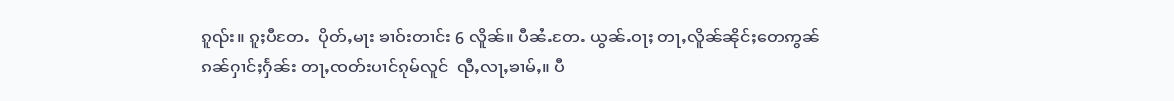ၵူၺ်း။ ၵူႈပီတႄႉ  ပိုတ်ႇမႃး ၶၢဝ်းတၢင်း 6 လိူၼ်။ ပီၼႆႉတႄႉ ယွၼ်ႉဝႃႈ တႃႇလိူၼ်ၼိုင်ႈတေဢွၼ်ၵၼ်ႁၢင်ႈႁႅၼ်း တႃႇၸတ်းပၢင်ၵုမ်လူင်  ၺီႇလႃႇၶၢမ်ႇ။ ပီ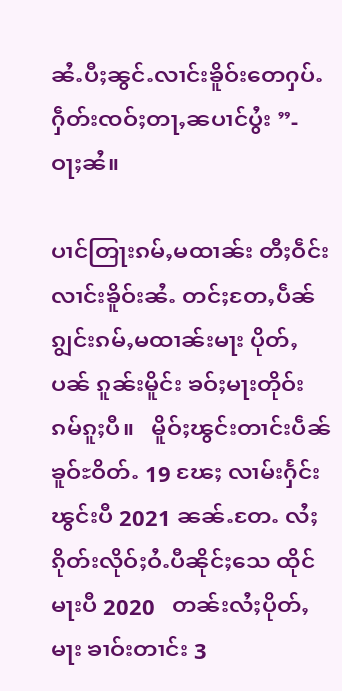ၼႆႉပီႈၼွင်ႉလၢင်းၶိူဝ်းတေႁပ်ႉႁဵတ်းၸဝ်ႈတႃႇၼပၢင်ပွႆး ”- ဝႃႈၼႆ။

ပၢင်တြႃးၵမ်ႇမထၢၼ်း တီႈဝဵင်းလၢင်းၶိူဝ်းၼႆႉ တင်ႈတႄႇပဵၼ်ၵျွင်းၵမ်ႇမထၢၼ်းမႃး ပိုတ်ႇပၼ် ၵူၼ်းမိူင်း ၶဝ်ႈမႃးတိုဝ်းၵမ်ၵူႈပီ။   မိူဝ်ႈၽွင်းတၢင်းပဵၼ်ၶူဝ်ႊဝိတ်ႉ 19 ၽႄႈ လၢမ်းႁႅင်း ၽွင်းပီ 2021 ၼၼ်ႉတႄႉ လႆႈၵိုတ်းလိုဝ်ႈဝႆႉပီၼိုင်ႈသေ ထိုင်မႃးပီ 2020   တၼ်းလႆႈပိုတ်ႇမႃး ၶၢဝ်းတၢင်း 3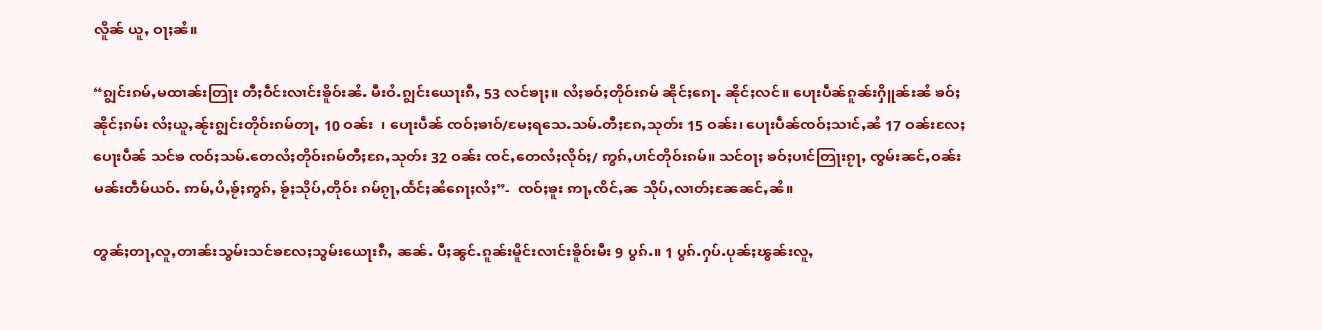လိူၼ် ယူႇ ဝႃႈၼႆ။

“ၵျွင်းၵမ်ႇမထၢၼ်းတြႃး တီႈဝဵင်းလၢင်းၶိူဝ်းၼႆႉ မီးဝႆႉၵျွင်းယေႃးၵီႇ 53 လင်ၶႃႈ။ လႆႈၶဝ်ႈတိုဝ်းၵမ် ၼိုင်ႈၵေႃႉ ၼိုင်ႈလင်။ ပေႃးပဵၼ်ၵူၼ်းႁိူၼ်းၼႆ ၶဝ်ႈၼိုင်ႈၵမ်း လႆႈယူႇၼႂ်းၵျွင်းတိုဝ်းၵမ်တႃႇ 10 ဝၼ်း  ၊ ပေႃးပဵၼ် ၸဝ်ႈၶၢဝ်/မႄႈရသေႉသမ်ႉတီႈၵႄႇသုတ်း 15 ဝၼ်း၊ ပေႃးပဵၼ်ၸဝ်ႈသၢင်ႇၼႆ 17 ဝၼ်းလႄႈ ပေႃးပဵၼ် သင်ၶ ၸဝ်ႈသမ်ႉတေလႆႈတိုဝ်းၵမ်တီႈၵႄႇသုတ်း 32 ဝၼ်း ၸင်ႇတေလႆႈလိုဝ်ႈ/ ဢွၵ်ႇပၢင်တိုဝ်းၵမ်။ သင်ဝႃႈ ၶဝ်ႈပၢင်တြႃးၵႂႃႇ ၸွမ်းၼင်ႇဝၼ်းမၼ်းတဵမ်ယဝ်ႉ ဢမ်ႇပႆႇၶႂ်ႈဢွၵ်ႇ ၶႂ်ႈသိုပ်ႇတိုဝ်း ၵမ်ၵႂႃႇထႅင်ႈၼႆၵေႃႈလႆႈ”-  ၸဝ်ႈၶူး ဢႃႇၸိင်ႇၼ သိုပ်ႇလၢတ်ႈၼႄၼင်ႇၼႆ။

တွၼ်ႈတႃႇလူႇတၢၼ်းသွမ်းသင်ၶလႄႈသွမ်းယေႃးၵီႇ ၼၼ်ႉ ပီႈၼွင်ႉၵူၼ်းမိူင်းလၢင်းၶိူဝ်းမီး 9 ပွၵ်ႉ။ 1 ပွၵ်ႉႁပ်ႉပုၼ်ႈၽွၼ်းလူႇ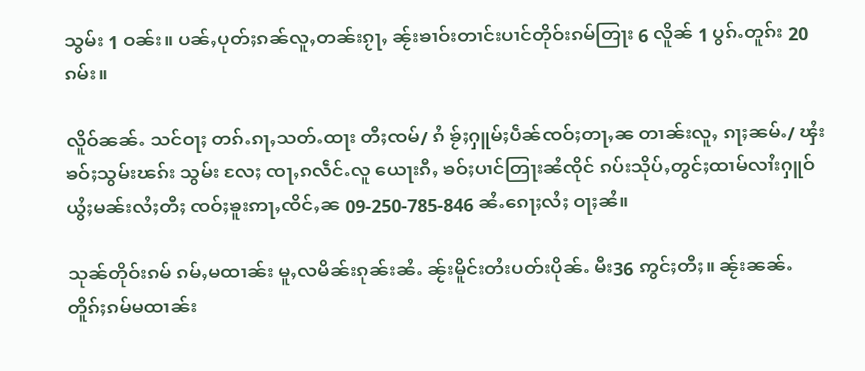သွမ်း 1 ဝၼ်း။ ပၼ်ႇပုတ်ႈၵၼ်လူႇတၼ်းၵႂႃႇ ၼႂ်းၶၢဝ်းတၢင်းပၢင်တိုဝ်းၵမ်တြႃး 6 လိူၼ် 1 ပွၵ်ႉတူၵ်း 20 ၵမ်း။

လိူဝ်ၼၼ်ႉ သင်ဝႃႈ တၵ်ႉၵႃႇသတ်ႉထႃး တီႈၸမ်/ ၵႆ ၶႂ်ႈႁူမ်ႈပဵၼ်ၸဝ်ႈတႃႇၼ တၢၼ်းလူႇ ၵႃႈၼမ်ႉ/ ၾႆး ၶဝ်ႈသွမ်းၽၵ်း သွမ်း လႄႈ ၸႃႇၵလဵင်ႉလူ ယေႃးၵီႇ ၶဝ်ႈပၢင်တြႃးၼႆၸိုင် ၵပ်းသိုပ်ႇတွင်ႈထၢမ်လၢႆးႁူဝ်ယွႆႈမၼ်းလႆႈတီႈ ၸဝ်ႈၶူးဢႃႇၸိင်ႇၼ 09-250-785-846 ၼႆႉၵေႃႈလႆႈ ဝႃႈၼႆ။

သုၼ်တိုဝ်းၵမ် ၵမ်ႇမထၢၼ်း မူႇလမိၼ်းၵုၼ်းၼႆႉ ၼႂ်းမိူင်းတႆးပတ်းပိုၼ်ႉ မီး36 ဢွင်ႈတီႈ။ ၼႂ်းၼၼ်ႉ တိူၵ်ႈၵမ်မထၢၼ်း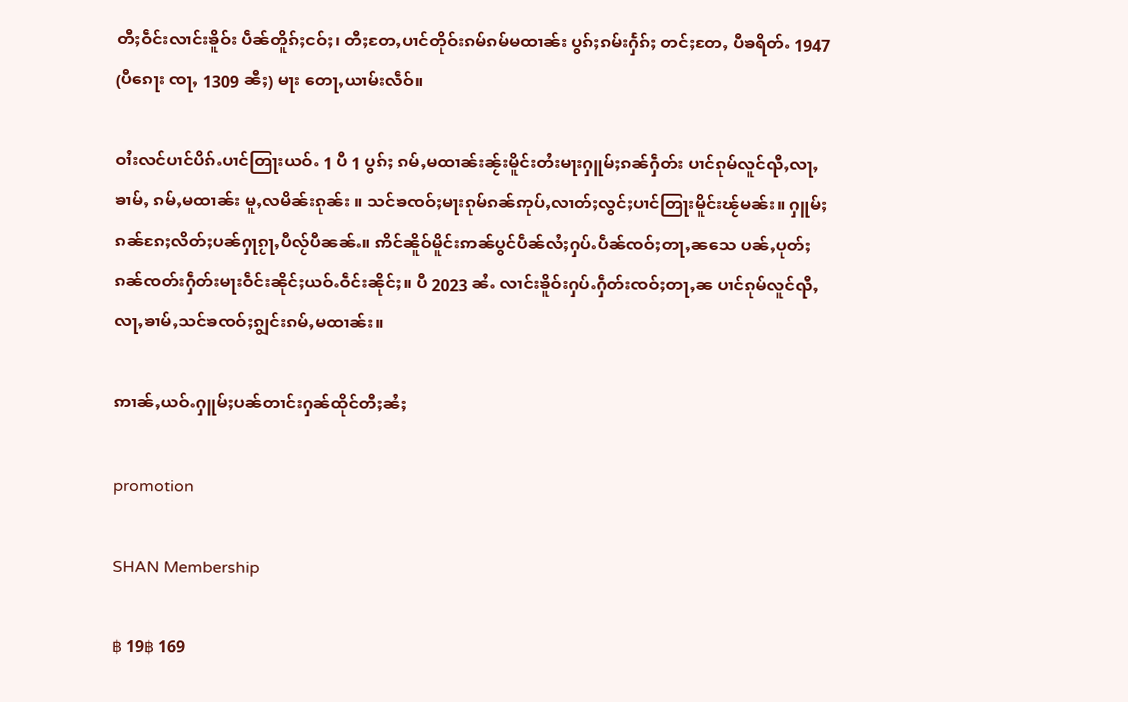တီႈဝဵင်းလၢင်းၶိူဝ်း ပဵၼ်တိူၵ်ႈငဝ်ႈ၊ တီႈတႄႇပၢင်တိုဝ်းၵမ်ၵမ်မထၢၼ်း ပွၵ်ႈၵမ်းႁႅၵ်ႈ တင်ႈတႄႇ ပီၶရိတ်ႉ 1947 (ပီၵေႃး ၸႃႇ 1309 ၼီႈ) မႃး တေႃႇယၢမ်းလဵဝ်။

ဝၢႆးလင်ပၢင်ပိၵ်ႉပၢင်တြႃးယဝ်ႉ 1 ပီ 1 ပွၵ်ႈ ၵမ်ႇမထၢၼ်းၼႂ်းမိူင်းတႆးမႃးႁူမ်ႈၵၼ်ႁဵတ်း ပၢင်ၵုမ်လူင်ၺီႇလႃႇၶၢမ်ႇ ၵမ်ႇမထၢၼ်း မူႇလမိၼ်းၵုၼ်း ။ သင်ၶၸဝ်ႈမႃးၵုမ်ၵၼ်ဢုပ်ႇလၢတ်ႈလွင်ႈပၢင်တြႃးမိူင်းၽႂ်မၼ်း။ ႁူမ်ႈၵၼ်ၵႄႈလိတ်ႈပၼ်ႁႃၵႂႃႇပီလႂ်ပီၼၼ်ႉ။ ဢိင်ၼိူဝ်မိူင်းဢၼ်ပွင်ပဵၼ်လႆႈႁပ်ႉပဵၼ်ၸဝ်ႈတႃႇၼသေ ပၼ်ႇပုတ်ႈၵၼ်ၸတ်းႁဵတ်းမႃးဝဵင်းၼိုင်ႈယဝ်ႉဝဵင်းၼိုင်ႈ။ ပီ 2023 ၼႆႉ လၢင်းၶိူဝ်းႁပ်ႉႁဵတ်းၸဝ်ႈတႃႇၼ ပၢင်ၵုမ်လူင်ၺီႇလႃႇၶၢမ်ႇသင်ၶၸဝ်ႈၵျွင်းၵမ်ႇမထၢၼ်း။

ဢၢၼ်ႇယဝ်ႉႁူမ်ႈပၼ်တၢင်းႁၼ်ထိုင်တီႈၼႆႈ

promotion

SHAN Membership

฿ 19฿ 169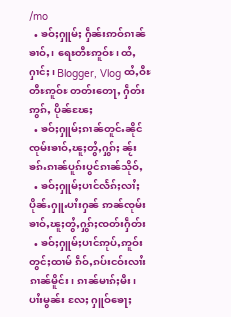/mo
  • ၶဝ်ႈႁူမ်ႈ ႁဵၼ်းဢဝ်ၵၢၼ်ၶၢဝ်ႇ၊ ရေႊတီႊဢူဝ်ႊ၊ ထႆႇႁၢင်ႈ၊ Blogger, Vlog ထႆႇဝီႊတီႊဢူဝ်ႊ တတ်းတေႃႇ ႁဵတ်းဢွၵ်ႇ ပိုၼ်ၽႄႈ
  • ၶဝ်ႈႁူမ်ႈၵၢၼ်တူင်ႉၼိုင်ၸုမ်းၶၢဝ်ႇၽူႈတွႆႇႁွၵ်ႈ ၼႂ်းၶၵ်ႉၵၢၼ်ပူၵ်းပွင်ၵၢၼ်သိုဝ်ႇ
  • ၶဝ်ႈႁူမ်ႈပၢင်လႅၵ်ႈလၢႆႈပိုၼ်ႉႁူႉပၢႆးႁၼ် ဢၼ်ၸုမ်းၶၢဝ်ႇၽူႈတွႆႇႁွၵ်ႈၸတ်းႁဵတ်း
  • ၶဝ်ႈႁူမ်ႈပၢင်ဢုပ်ႇဢူဝ်းတွင်ႈထၢမ် ၵဵဝ်ႇၵပ်းငဝ်းလၢႆးၵၢၼ်မိူင်း၊ ၵၢၼ်မၢၵ်ႈမီး၊ ပၢႆးမွၼ်း လႄႈ ႁူဝ်ၶေႃႈ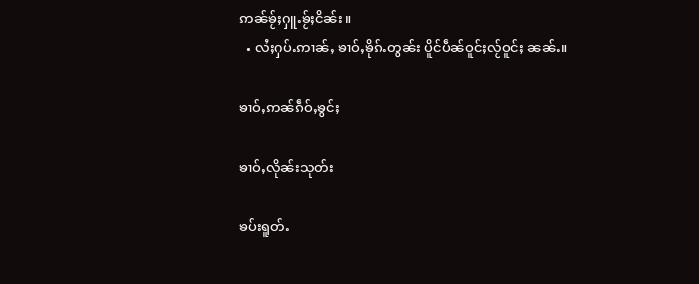ဢၼ်ၶႂ်ႈႁူႉၶႂ်ႈငိၼ်း။
  • လႆႈႁပ်ႉဢၢၼ်ႇ ၶၢဝ်ႇၶိုၵ်ႉတွၼ်း ပိူင်ပဵၼ်ဝူင်ႈလႂ်ဝူင်ႈ ၼၼ်ႉ။

ၶၢဝ်ႇဢၼ်ၵဵဝ်ႇၶွင်ႈ

ၶၢဝ်ႇလိုၼ်းသုတ်း

ၶပ်းရူတ်ႉ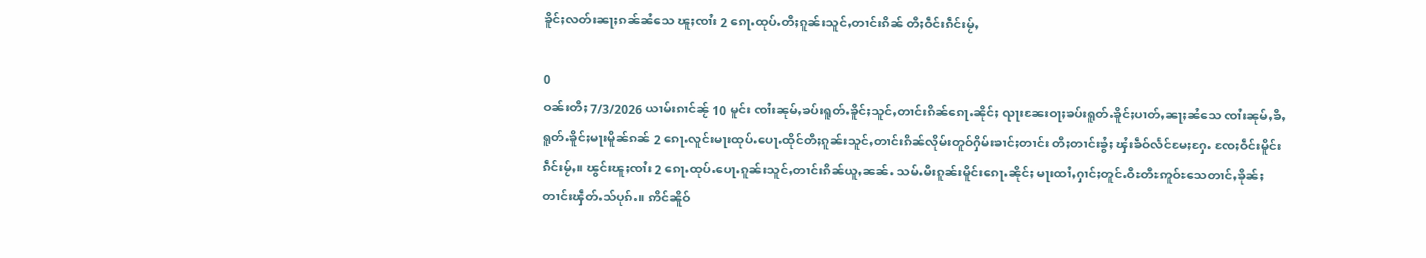ၶိူင်ႈလတ်းၼႃႈၵၼ်ၼႆသေ ၽူႈၸၢႆး 2 ၵေႃႉထုပ်ႉတီႈၵူၼ်းသူင်ႇတၢင်းၵိၼ် တီႈဝဵင်းၵဵင်းမႂ်ႇ

0
ဝၼ်းတီႈ 7/3/2026 ယၢမ်းၵၢင်ၼႂ် 10 မူင်း ၸၢႆးၼုမ်ႇၶပ်းရူတ်ႉၶိူင်ႈသူင်ႇတၢင်းၵိၼ်ၵေႃႉၼိုင်ႈ ၺႃးၼႄးဝႃႈၶပ်းရူတ်ႉၶိူင်ႈပၢတ်ႇၼႃႈၼႆသေ ၸၢႆးၼုမ်ႇၶီႇရူတ်ႉၶိူင်ႈမႃးမိူၼ်ၵၼ် 2 ၵေႃႉလူင်းမႃးထုပ်ႉပေႃႉထိုင်တီႈၵူၼ်းသူင်ႇတၢင်းၵိၼ်လိုမ်းတူဝ်ႁိမ်းၶၢင်ႈတၢင်း တီႈတၢင်းၶွႆႈ ၾႆးၶဵဝ်လႅင်မႄႈႁႄႉ ၸႄႈဝဵင်းမိူင်း ၵဵင်းမႂ်ႇ။ ၽွင်းၽူႈၸၢႆး 2 ၵေႃႉထုပ်ႉပေႃႉၵူၼ်းသူင်ႇတၢင်းၵိၼ်ယူႇၼၼ်ႉ သမ်ႉမီးၵူၼ်းမိူင်းၵေႃႉၼိုင်ႈ မႃးထၢႆႇႁၢင်ႈတူင်ႉဝီႊတီႊဢူဝ်ႊသေတၢင်ႇၶိုၼ်ႈတၢင်းၾဵတ်ႉသ်ပုၵ်ႉ။ ဢိင်ၼိူဝ်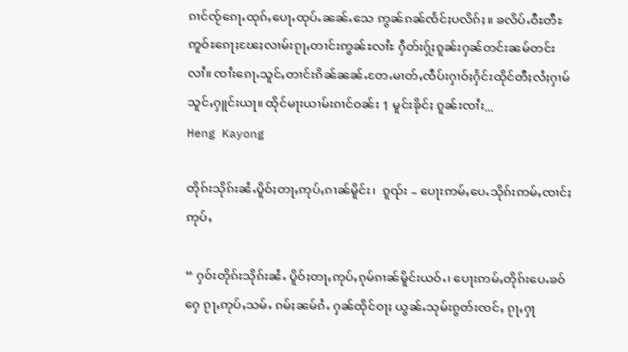ၵၢင်ၸႂ်ၵေႃႉထုၵ်ႇပေႃႉထုပ်ႉၼၼ်ႉသေ ဢွၼ်ၵၼ်ၸႅင်ႈပလိၵ်ႈ။ ၶလိပ်ႉဝီႊတီႊဢူဝ်ႊၵေႃႈၽႄႈလၢမ်းၵႂႃႇတၢင်းဢွၼ်ႊလၢႆႊ ႁဵတ်းႁႂ်ႈၵူၼ်းႁၼ်တင်းၼမ်တင်းလၢႆ။ ၸၢႆးၵေႃႉသူင်ႇတၢင်းၵိၼ်ၼၼ်ႉတႄႉမၢတ်ႇၸဵပ်းႁၢဝ်ႈႁႅင်းထိုင်တီႈလႆႈႁၢမ်သူင်ႇႁူင်းယႃ။ ထိုင်မႃးယၢမ်းၵၢင်ဝၼ်း 1 မူင်းၶိုင်ႈ ၵူၼ်းၸၢႆး...
Heng Kayong

တိုၵ်းသိုၵ်းၼႆႉပိူဝ်ႈတႃႇဢုပ်ႇၵၢၼ်မိူင်း၊  ၵူၺ်း – ပေႃးဢမ်ႇပေႉသိုၵ်းဢမ်ႇၸၢင်ႈဢုပ်ႇ

“ ႁဝ်းတိုၵ်းသိုၵ်းၼႆႉ ပိူဝ်ႈတႃႇဢုပ်ႇၵုမ်ၵၢၼ်မိူင်းယဝ်ႉ၊ ပေႃးဢမ်ႇတိုၵ်းပေႉၶဝ်ႁေ ၵႂႃႇဢုပ်ႇသမ်ႉ ၵမ်ႈၼမ်ၵႆႉ ႁၼ်ထိုင်ဝႃႈ ယွၼ်ႉသုမ်းၵွတ်းၸင်ႇ ၵႂႃႇႁႃ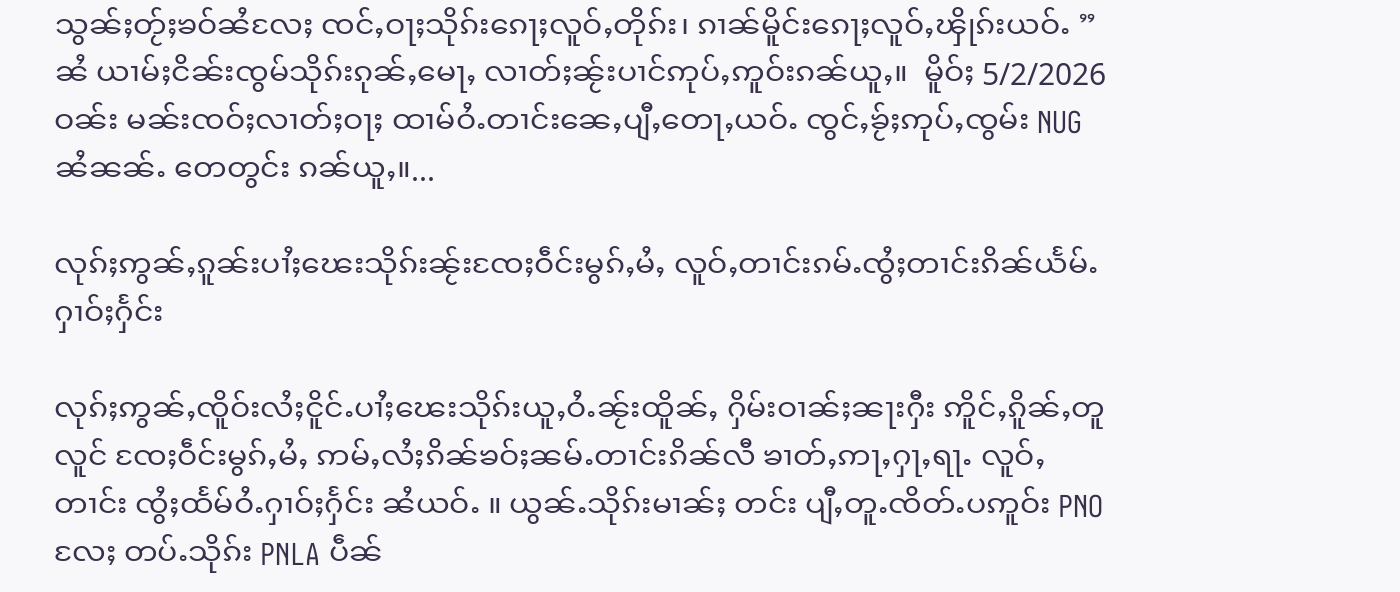သွၼ်ႈတႂ်ႈၶဝ်ၼႆလႄႈ ၸင်ႇဝႃႈသိုၵ်းၵေႃႈလူဝ်ႇတိုၵ်း၊ ၵၢၼ်မိူင်းၵေႃႈလူဝ်ႇၾိုၵ်းယဝ်ႉ ” ၼႆ ယၢမ်ႈငိၼ်းၸွမ်သိုၵ်းၵုၼ်ႇမေႃႇ လၢတ်ႈၼႂ်းပၢင်ဢုပ်ႇဢူဝ်းၵၼ်ယူႇ။  မိူဝ်ႈ 5/2/2026 ဝၼ်း မၼ်းၸဝ်ႈလၢတ်ႈဝႃႈ ထၢမ်ဝႆႉတၢင်းၼေႇပျီႇတေႃႇယဝ်ႉ ၸွင်ႇၶႂ်ႈဢုပ်ႇၸွမ်း NUG ၼႆၼၼ်ႉ တေတွင်း ၵၼ်ယူႇ။...

လုၵ်ႈဢွၼ်ႇၵူၼ်းပၢႆႈၽေးသိုၵ်းၼႂ်းၸႄႈဝဵင်းမွၵ်ႇမႆႇ လူဝ်ႇတၢင်းၵမ်ႉၸွႆႈတၢင်းၵိၼ်ယႅမ်ႉႁၢဝ်ႈႁႅင်း

လုၵ်ႈဢွၼ်ႇၸိူဝ်းလႆႈငိူင်ႉပၢႆႈၽေးသိုၵ်းယူႇဝႆႉၼႂ်းထိူၼ်ႇ ႁိမ်းဝၢၼ်ႈၼႃးႁီး ဢိူင်ႇၵိူၼ်ႇတူလူင် ၸႄႈဝဵင်းမွၵ်ႇမႆႇ ဢမ်ႇလႆႈၵိၼ်ၶဝ်ႈၼမ်ႉတၢင်းၵိၼ်လီ ၶၢတ်ႇဢႃႇႁႃႇရႃႉ လူဝ်ႇတၢင်း ၸွႆႈထႅမ်ဝႆႉႁၢဝ်ႈႁႅင်း ၼႆယဝ်ႉ ။ ယွၼ်ႉသိုၵ်းမၢၼ်ႈ တင်း ပျီႇတူႉၸိတ်ႉပဢူဝ်း PNO လႄႈ တပ်ႉသိုၵ်း PNLA ပဵၼ်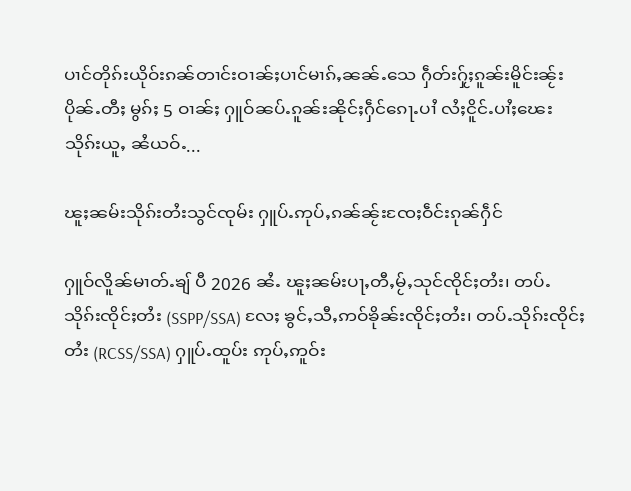ပၢင်တိုၵ်းယိုဝ်းၵၼ်တၢင်းဝၢၼ်ႈပၢင်မၢၵ်ႇၼၼ်ႉသေ ႁဵတ်းႁႂ်ႈၵူၼ်းမိူင်းၼႂ်းပိုၼ်ႉတီႈ မွၵ်ႈ 5 ဝၢၼ်ႈ ႁူဝ်ၼပ်ႉၵူၼ်းၼိုင်ႈႁဵင်ၵေႃႉပၢႆ လႆႈငိူင်ႉပၢႆႈၽေးသိုၵ်းယူႇ ၼႆယဝ်ႉ...

ၽူႈၼမ်းသိုၵ်းတႆးသွင်ၸုမ်း ႁူပ်ႉဢုပ်ႇၵၼ်ၼႂ်းၸႄႈဝဵင်းၵုၼ်ႁဵင်

ႁူဝ်လိူၼ်မၢတ်ႉၶျ် ပီ 2026 ၼႆႉ ၽူႈၼမ်းပႃႇတီႇမႂ်ႇသုင်ၸိုင်ႈတႆး၊ တပ်ႉသိုၵ်းၸိုင်ႈတႆး (SSPP/SSA) လႄႈ ၶွင်ႇသီႇဢဝ်ၶိုၼ်းၸိုင်ႈတႆး၊ တပ်ႉသိုၵ်းၸိုင်ႈတႆး (RCSS/SSA) ႁူပ်ႉထူပ်း ဢုပ်ႇဢူဝ်း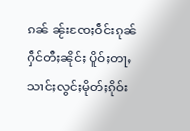ၵၼ် ၼႂ်းၸႄႈဝဵင်းၵုၼ် ႁဵင်တီႈၼိုင်ႈ ပိူဝ်ႈတႃႇသၢင်ႈလွင်ႈမိုတ်ႈၵိုဝ်း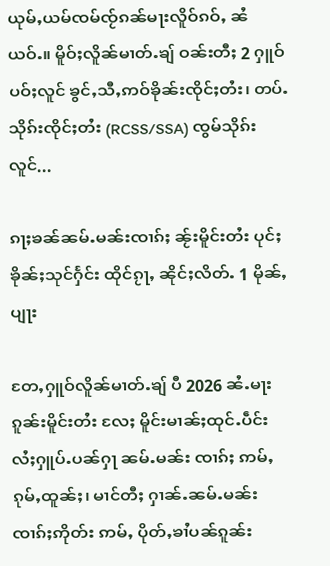ယုမ်ႇယမ်ၸမ်ၸႂ်ၵၼ်မႃးလိူဝ်ၵဝ်ႇ ၼႆယဝ်ႉ။ မိူဝ်ႈလိူၼ်မၢတ်ႉၶျ် ဝၼ်းတီႈ 2 ႁူဝ်ပဝ်ႈလူင် ၶွင်ႇသီႇဢဝ်ၶိုၼ်းၸိုင်ႈတႆး၊ တပ်ႉသိုၵ်းၸိုင်ႈတႆး (RCSS/SSA) ၸွမ်သိုၵ်းလူင်...

ၵႃႈၶၼ်ၼမ်ႉမၼ်းၸၢၵ်ႈ ၼႂ်းမိူင်းတႆး ပုင်ႈၶိုၼ်ႈသုင်ႁႅင်း ထိုင်ၵႂႃႇ ၼိုင်ႈလိတ်ႉ 1 မိုၼ်ႇပျႃး

တႄႇႁူဝ်လိူၼ်မၢတ်ႉၶျ် ပီ 2026 ၼႆႉမႃး ၵူၼ်းမိူင်းတႆး လႄႈ မိူင်းမၢၼ်ႈထုင်ႉပဵင်း လႆႈႁူပ်ႉပၼ်ႁႃ ၼမ်ႉမၼ်း ၸၢၵ်ႈ ဢမ်ႇၵုမ်ႇထူၼ်ႈ၊ မၢင်တီႈ ႁၢၼ်ႉၼမ်ႉမၼ်းၸၢၵ်ႈဢိုတ်း ဢမ်ႇ ပိုတ်ႇၶၢႆပၼ်ၵူၼ်း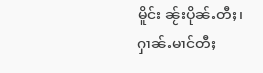မိူင်း ၼႂ်းပိုၼ်ႉတီႈ၊ ႁၢၼ်ႉမၢင်တီႈ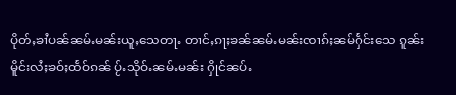ပိုတ်ႇၶၢႆပၼ်ၼမ်ႉမၼ်းယူႇသေတႃႉ တၢင်ႇၵႃႈၶၼ်ၼမ်ႉမၼ်းၸၢၵ်ႈၼမ်ႁႅင်းသေ ၵူၼ်းမိူင်းလႆႈၶဝ်ႈထႅဝ်ၵၼ် ပႂ်ႉသိုဝ်ႉၼမ်ႉမၼ်း ႁိုင်ၼပ်ႉ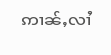ဢၢၼ်ႇလၢႆ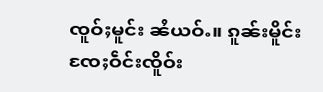ၸူဝ်ႈမူင်း ၼႆယဝ်ႉ။ ၵူၼ်းမိူင်းၸႄႈဝဵင်းၸိူဝ်း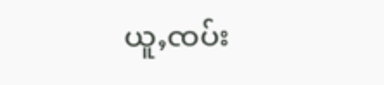ယူႇၸပ်း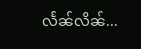လႅၼ်လိၼ်...